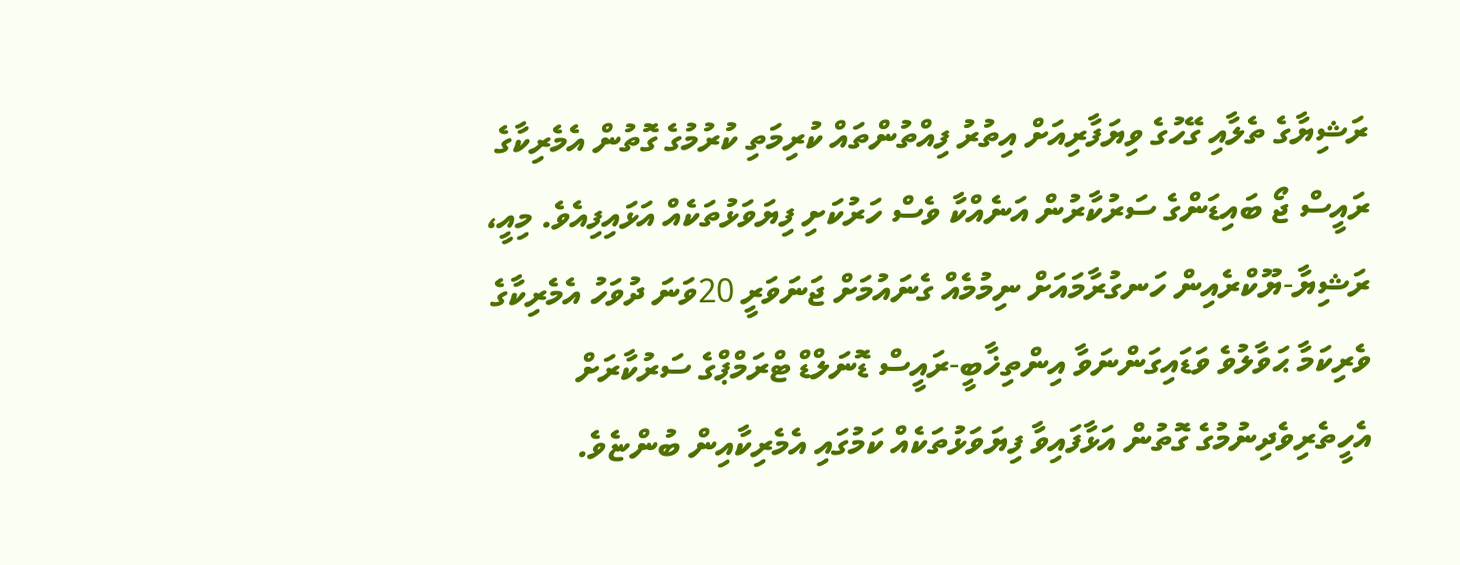ރަޝިޔާގެ ތެލާއި ގޭހުގެ ވިޔަފާރިއަށް އިތުރު ފިއްތުންތައް ކުރިމަތި ކުރުމުގެ ގޮތުން އެމެރިކާގެ ރައީސް ޖޯ ބައިޑަންގެ ސަރުކާރުން އަނެއްކާ ވެސް ހަރުކަށި ފިޔަވަޅުތަކެއް އަޅައިފިއެވެ. މިއީ، ރަޝިޔާ-ޔޫކްރެއިން ހަނގުރާމައަށް ނިމުމެއް ގެނައުމަށް ޖަނަވަރީ 20ވަނަ ދުވަހު އެމެރިކާގެ ވެރިކަމާ ޙަވާލުވެ ވަޑައިގަންނަވާ އިންތިޚާބީ-ރައީސް ޑޮނަލްޑް ޓްރަމްޕްގެ ސަރުކާރަށް އެހީތެރިވެދިނުމުގެ ގޮތުން އަޅާފައިވާ ފިޔަވަޅުތަކެއް ކަމުގައި އެމެރިކާއިން ބުންޏެވެ.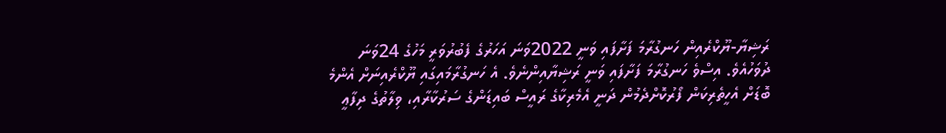ރަޝިޔާ-ޔޫކްރެއިން ހަނގުރާމަ ފަށާފައި ވަނީ 2022ވަނަ އަހަރުގެ ފެބުރުވަރީ މަހުގެ 24ވަނަ ދުވަހުއެވެ. އިސްވެ ހަނގުރާމަ ފަށާފައި ވަނީ ރަޝިޔާއިންނެވެ. އެ ހަނގުރާމައިގައި ޔޫކްރެއިނަށް އެންމެ ބޮޑަށް އެހީތެރިކަން ފޯރުކޮށްދެމުން ދަނީ އެމެރިކާގެ ރައީސް ބައިޑަންގެ ސަރުކާރާއި، ވިލާތުގެ ދިފާޢީ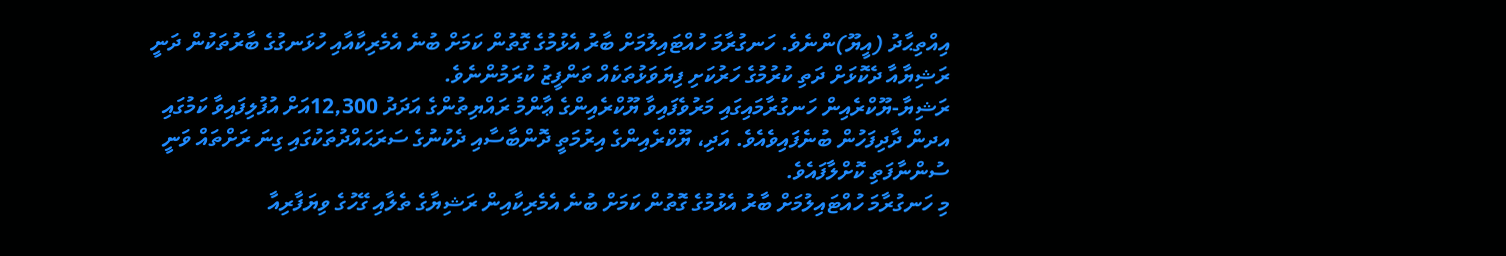އިއްތިޙާދު (އީޔޫ)ންނެވެ. ހަނގުރާމަ ހުއްޓައިލުމަށް ބާރު އެޅުމުގެ ގޮތުން ކަމަށް ބުނެ އެމެރިކާއާއި ހުޅަނގުގެ ބާރުތަކުން ދަނީ ރަޝިޔާއާ ދެކޮޅަށް ދަތި ކުރުމުގެ ހަރުކަށި ފިޔަވަޅުތަކެއް ތަންފީޒު ކުރަމުންނެވެ.
ރަޝިޔާ-ޔޫކްރެއިން ހަނގުރާމައިގައި މަރުވެފައިވާ ޔޫކްރެއިންގެ ޢާންމު ރައްޔިތުންގެ އަދަދު 12,300އަށް އުފުލިފައިވާ ކަމުގައި އދން ދާދިފަހުން ބުނެފައިވެއެވެ. އަދި، ޔޫކްރެއިންގެ އިރުމަތީ ދޮންބާސާއި ދެކުނުގެ ސަރަޙައްދުތަކުގައި ގިނަ ރަށްތައް ވަނީ ސުންނާފަތި ކޮށްލާފައެވެ.
މި ހަނގުރާމަ ހުއްޓައިލުމަށް ބާރު އެޅުމުގެ ގޮތުން ކަމަށް ބުނެ އެމެރިކާއިން ރަޝިޔާގެ ތެލާއި ގޭހުގެ ވިޔަފާރިއާ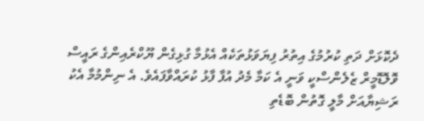ދެކޮޅަށް ދަތި ކުރުމުގެ އިތުރު ފިޔަވަޅުތަކެއް އެޅުމާ ގުޅިގެން ޔޫކްރެއިންގެ ރައީސް ވޮލޮޑޮމީރް ޒެލެންސްކީ ވަނީ އެ ކަމާ މެދު އުފާ ފާޅު ކުރައްވާފައެވެ. އެ ނިންމުމާ އެކު ރަޝިޔާއަށް މާލީ ގޮތުން ބޮޑެތި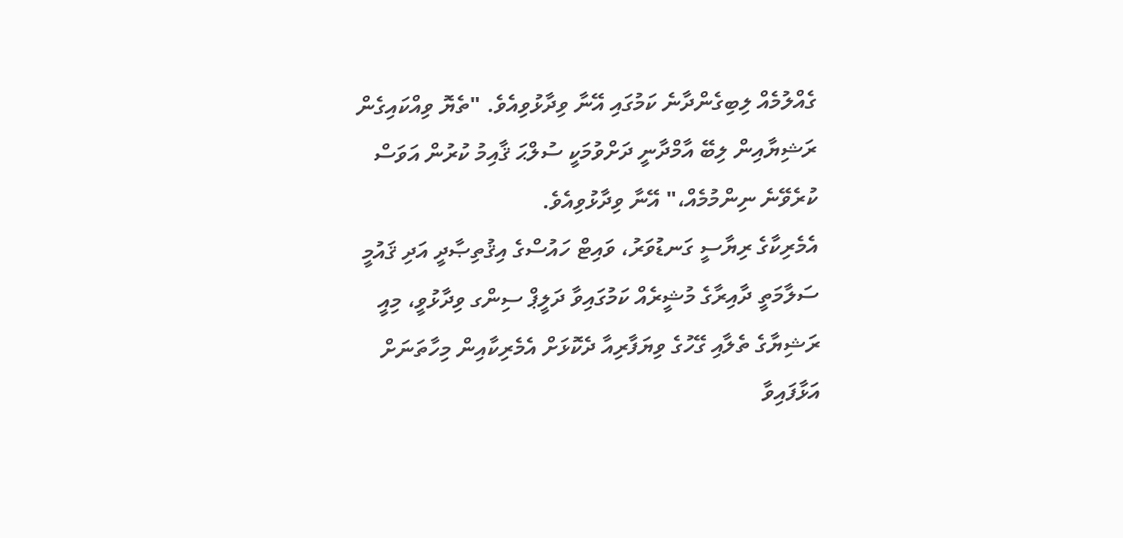ގެއްލުމެއް ލިބިގެންދާނެ ކަމުގައި އޭނާ ވިދާޅުވިއެވެ. "ތެޔޮ ވިއްކައިގެން ރަޝިޔާއިން ލިބޭ އާމްދާނީ ދަށްވުމަކީ ސުލްޙަ ޤާއިމު ކުރުން އަވަސް ކުރެވޭނެ ނިންމުމެއް،" އޭނާ ވިދާޅުވިއެވެ.
އެމެރިކާގެ ރިޔާސީ ގަނޑުވަރު، ވައިޓް ހައުސްގެ އިޤުތިޞާދީ އަދި ޤައުމީ ސަލާމަތީ ދާއިރާގެ މުޝީރެއް ކަމުގައިވާ ދަލީޕް ސިންގ ވިދާޅުވީ، މިއީ ރަޝިޔާގެ ތެލާއި ގޭހުގެ ވިޔަފާރިއާ ދެކޮޅަށް އެމެރިކާއިން މިހާތަނަށް އަޅާފައިވާ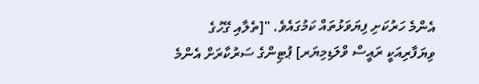އެންމެ ހަރުކަށި ފިޔަވަޅުތައް ކަމުގައެވެ. "[ތެލާއި ގޭހުގެ ވިޔަފާރިއަކީ ރައީސް ވްލަޑިމިޔަރ] ޕުޓިންގެ ސަރުކާރަށް އެންމެ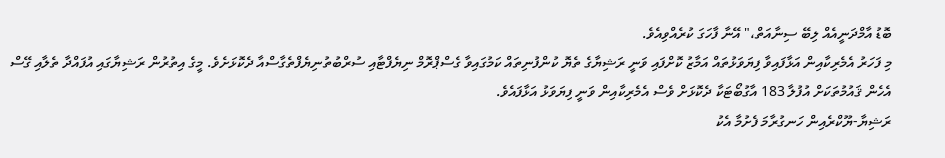ބޮޑު އާމްދަނީއެއް ލިބޭ ސިނާއަތް،" އޭނާ ފާހަގަ ކުރެއްވިއެވެ.
މި ފަހަރު އެމެރިކާއިން އަޅާފައިވާ ފިޔަވަޅުތައް އަމާޒު ކޮށްފައި ވަނީ ރަޝިޔާގެ ތެޔޮ ކުންފުނިތައް ކަމުގައިވާ ގެސްޕްރޮމް ނިޔެފްޓާއި ސުރްބުތުނިޔެފްތެގާސްއާ ދެކޮޅަށެވެ. މީގެ އިތުރުން ރަޝިޔާގައި އުފައްދާ ތެލާއި ގޭސް އެހެން ޤައުމުތަކަށް އުފުލާ 183 އާގުބޯޓަކާ ދެކޮޅަށް ވެސް އެމެރިކާއިން ވަނީ ފިޔަވަޅު އަޅާފައެވެ.
ރަޝިޔާ-ޔޫކްރެއިން ހަނގުރާމަ ފެށުމާ އެކު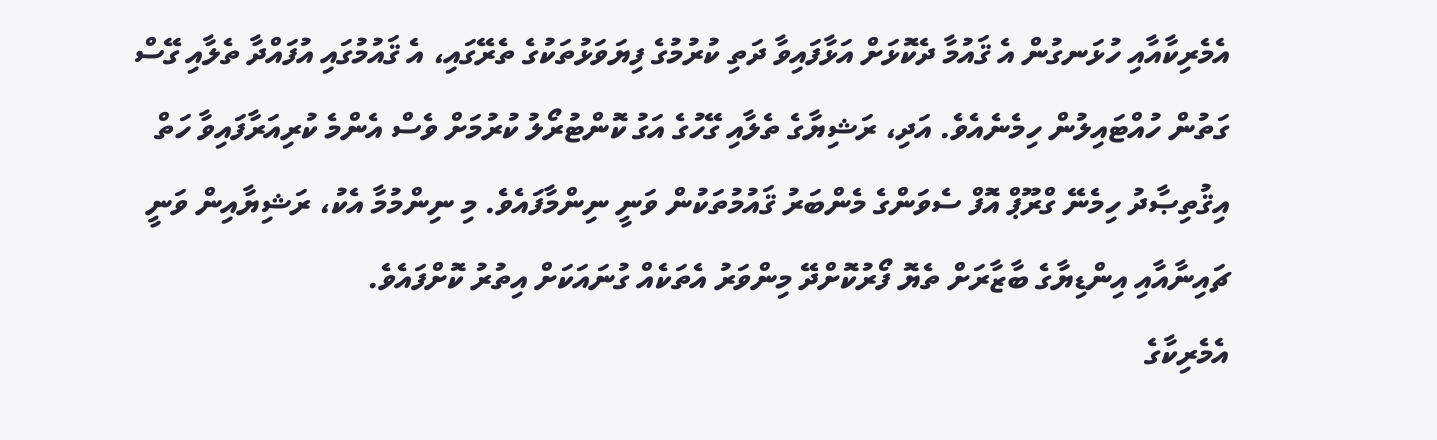އެމެރިކާއާއި ހުޅަނގުން އެ ޤައުމާ ދެކޮޅަށް އަޅާފައިވާ ދަތި ކުރުމުގެ ފިޔަވަޅުތަކުގެ ތެރޭގައި، އެ ޤައުމުގައި އުފައްދާ ތެލާއި ގޭސް ގަތުން ހުއްޓައިލުން ހިމެނެއެވެ. އަދި، ރަޝިޔާގެ ތެލާއި ގޭހުގެ އަގު ކޮންޓުރޯލު ކުރުމަށް ވެސް އެންމެ ކުރިއަރާފައިވާ ހަތް އިޤުތިޞާދު ހިމެނޭ ގްރޫޕް އޮފް ސެވަންގެ މެންބަރު ޤައުމުތަކުން ވަނީ ނިންމާފައެވެ. މި ނިންމުމާ އެކު، ރަޝިޔާއިން ވަނީ ޗައިނާއާއި އިންޑިޔާގެ ބާޒާރަށް ތެޔޮ ފޯރުކޮށްދޭ މިންވަރު އެތަކެއް ގުނައަކަށް އިތުރު ކޮށްފައެވެ.
އެމެރިކާގެ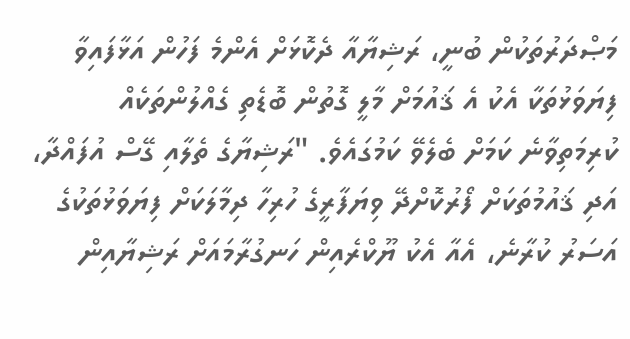މަޞްދަރުތަކުން ބުނީ، ރަޝިޔާއާ ދެކޮޅަށް އެންމެ ފަހުން އަޅާފައިވާ ފިޔަވަޅުތަކާ އެކު އެ ޤައުމަށް މާލީ ގޮތުން ބޮޑެތި ގެއްލުންތަކެއް ކުރިމަތިވާނެ ކަމަށް ބެލެވޭ ކަމުގައެވެ. "ރަޝިޔާގެ ތެލާއި ގޭސް އުފައްދާ، އަދި ޤައުމުތަކަށް ފޯރުކޮށްދޭ ވިޔަފާރީގެ ހުރިހާ ދިމާލަކަށް ފިޔަވަޅުތަކުގެ އަސަރު ކުރާނެ، އެއާ އެކު ޔޫކްރެއިން ހަނގުރާމައަށް ރަޝިޔާއިން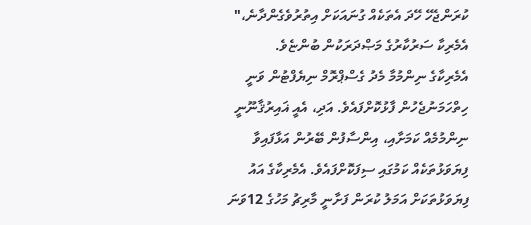ކުރަންޖެހޭ ހޭދަ އެތަކެއް ގުނައަކަށް އިތުރުވެގެންދާނެ،" އެމެރިކާ ސަރުކާރުގެ މަޞްދަރަކުން ބުންޏެވެ.
އެމެރިކާގެ ނިންމުމާ މެދު ގެސްޕްރޮމް ނިޔެފްޓުން ވަނީ ހިތްހަމަނުޖެހުން ފާޅުކޮށްފައެވެ. އަދި، އެއީ ޣައިރުޤާނޫނީ ނިންމުމެއް ކަމަށާއި، އިންސާފުން ބޭރުން އަޅާފައިވާ ފިޔަވަޅުތަކެއް ކަމުގައި ސިފަކޮށްފައެވެ. އެމެރިކާގެ އައު ފިޔަވަޅުތަކަށް އަމަލު ކުރަން ފަށާނީ މާރިޗު މަހުގެ 12ވަނަ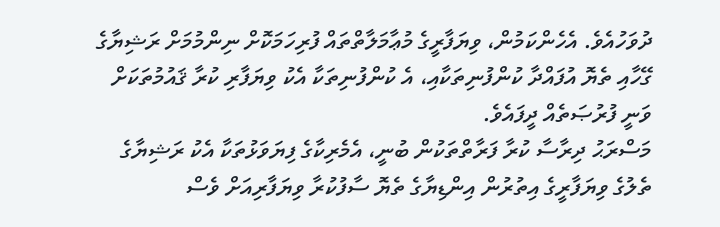ދުވަހުއެވެ. އެހެންކަމުން، ވިޔަފާރީގެ މުޢާމަލާތްތައް ފުރިހަމަކޮށް ނިންމުމަށް ރަޝިޔާގެ ގޭހާއި ތެޔޮ އުފައްދާ ކުންފުނިތަކާއި، އެ ކުންފުނިތަކާ އެކު ވިޔަފާރި ކުރާ ޤައުމުތަކަށް ވަނީ ފުރުޞަތެއް ދީފައެވެ.
މަސްރަޙު ދިރާސާ ކުރާ ފަރާތްތަކުން ބުނީ، އެމެރިކާގެ ފިޔަވަޅުތަކާ އެކު ރަޝިޔާގެ ތެލުގެ ވިޔަފާރީގެ އިތުރުން އިންޑިޔާގެ ތެޔޮ ސާފުކުރާ ވިޔަފާރިއަށް ވެސް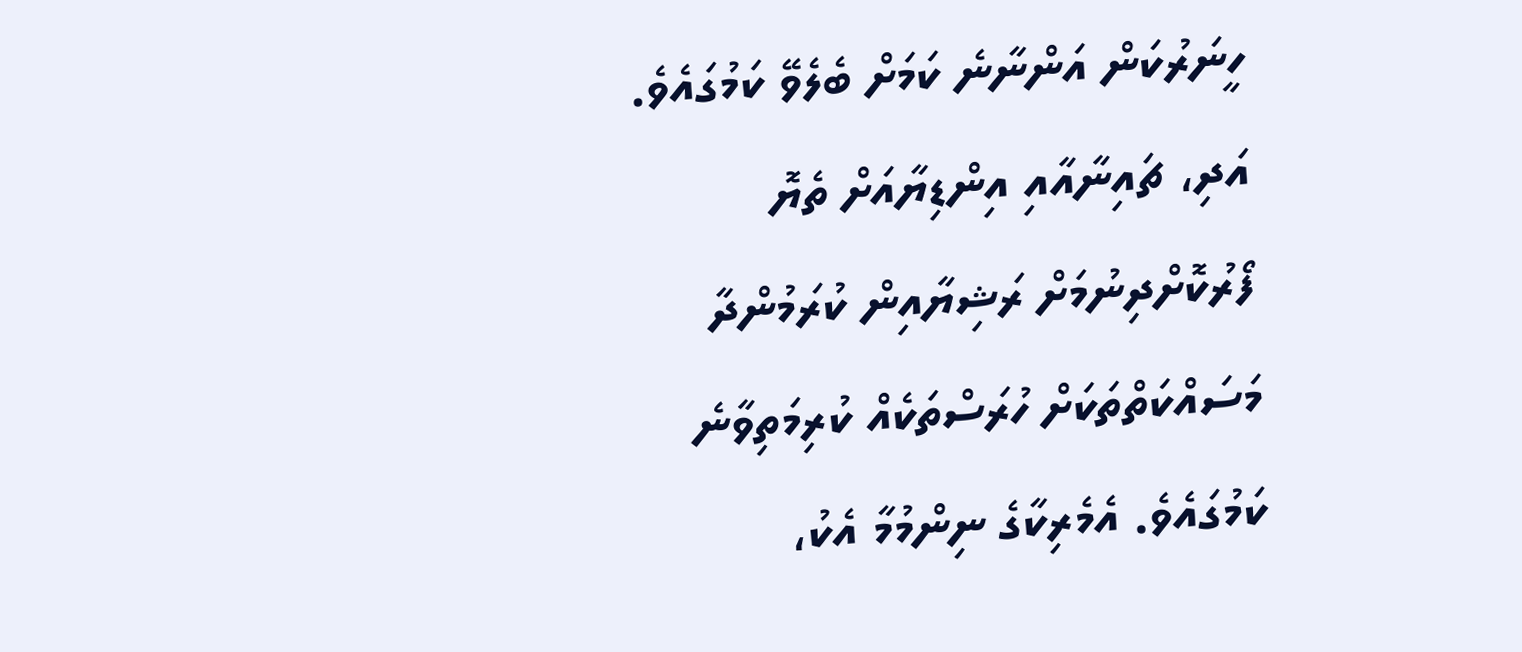ހީނަރުކަން އަންނާނެ ކަމަށް ބެލެވޭ ކަމުގައެވެ. އަދި، ޗައިނާއާއި އިންޑިޔާއަށް ތެޔޮ ފޯރުކޮށްދިނުމަށް ރަޝިޔާއިން ކުރަމުންދާ މަސައްކަތްތަކަށް ހުރަސްތަކެއް ކުރިމަތިވާނެ ކަމުގައެވެ. އެމެރިކާގެ ނިންމުމާ އެކު،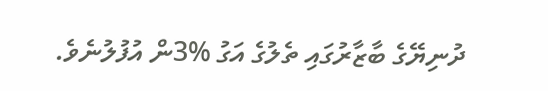ދުނިޔޭގެ ބާޒާރުގައި ތެލުގެ އަގު %3ން އުފުލުނެވެ.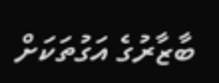ބާޒާރުގެ އަގުތަކަށް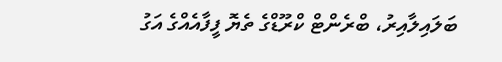ބަލައިލާއިރު، ބްރެންޓް ކްރޫޑްގެ ތެޔޮ ފީފާއެއްގެ އަގު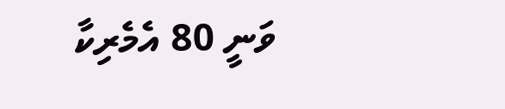ވަނީ 80 އެމެރިކާ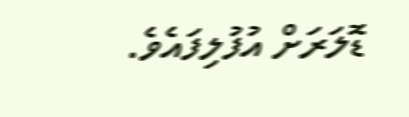ޑޮލަރަށް އުފުލިފައެވެ.